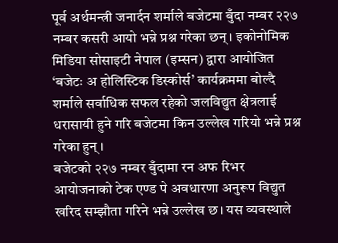पूर्व अर्थमन्त्री जनार्दन शर्माले बजेटमा बुँदा नम्बर २२७ नम्बर कसरी आयो भन्ने प्रश्न गरेका छन्। इकोनोमिक मिडिया सोसाइटी नेपाल (इम्सन) द्वारा आयोजित ‘बजेटः अ होलिस्टिक डिस्कोर्स’ कार्यक्रममा बोल्दै शर्माले सर्वाधिक सफल रहेको जलविद्युत क्षेत्रलाई धरासायी हुने गरि बजेटमा किन उल्लेख गरियो भन्ने प्रश्न गरेका हुन् ।
बजेटको २२७ नम्बर बुँदामा रन अफ रिभर आयोजनाको टेक एण्ड पे अवधारणा अनुरूप विद्युत खरिद सम्झौता गरिने भन्ने उल्लेख छ। यस व्यवस्थाले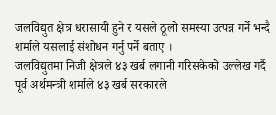जलविद्युत क्षेत्र धरासायी हुने र यसले ठूलो समस्या उत्पन्न गर्ने भन्दै शर्माले यसलाई संशोधन गर्नु पर्ने बताए ।
जलविद्युतमा निजी क्षेत्रले ४३ खर्ब लगानी गरिसकेको उल्लेख गर्दै पूर्व अर्थमन्त्री शर्माले ४३ खर्ब सरकारले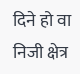दिने हो वा निजी क्षेत्र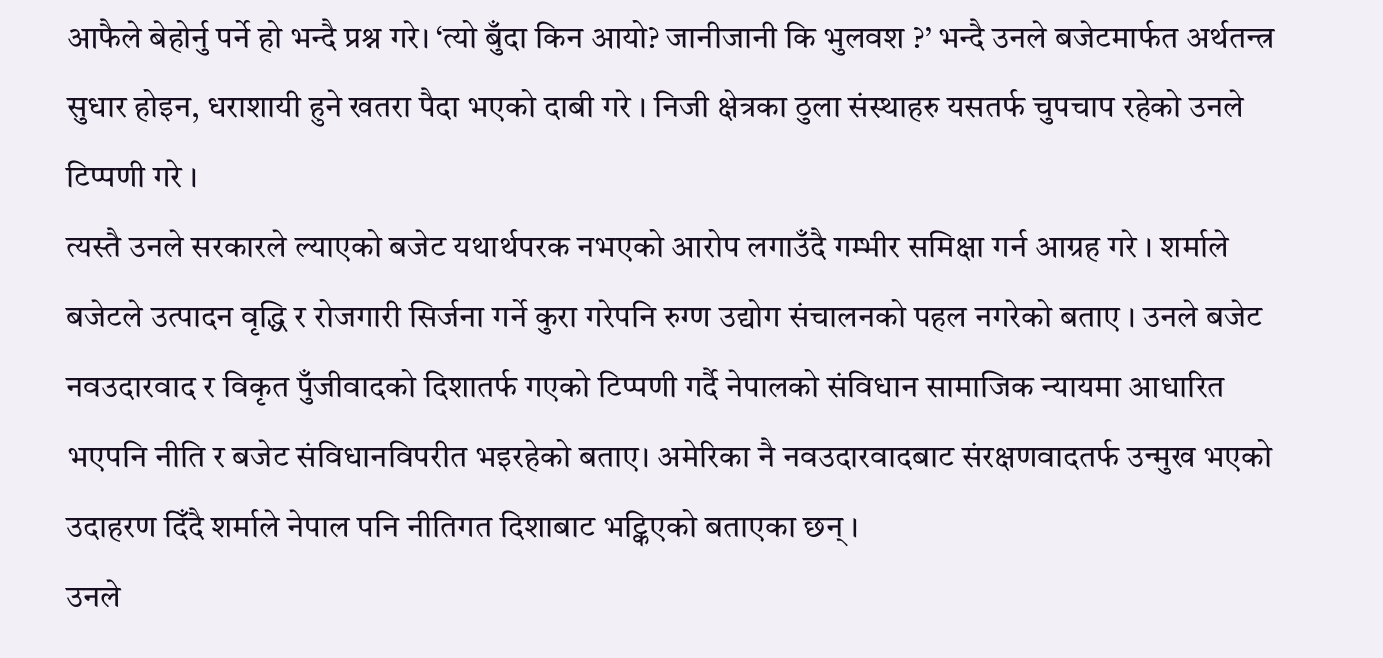आफैले बेहोर्नु पर्ने हो भन्दै प्रश्न गरे। ‘त्यो बुँदा किन आयो? जानीजानी कि भुलवश ?’ भन्दै उनले बजेटमार्फत अर्थतन्त्र सुधार होइन, धराशायी हुने खतरा पैदा भएको दाबी गरे । निजी क्षेत्रका ठुला संस्थाहरु यसतर्फ चुपचाप रहेको उनले टिप्पणी गरे ।
त्यस्तै उनले सरकारले ल्याएको बजेट यथार्थपरक नभएको आरोप लगाउँदै गम्भीर समिक्षा गर्न आग्रह गरे । शर्माले बजेटले उत्पादन वृद्धि र रोजगारी सिर्जना गर्ने कुरा गरेपनि रुग्ण उद्योग संचालनको पहल नगरेको बताए । उनले बजेट नवउदारवाद र विकृत पुँजीवादको दिशातर्फ गएको टिप्पणी गर्दै नेपालको संविधान सामाजिक न्यायमा आधारित भएपनि नीति र बजेट संविधानविपरीत भइरहेको बताए। अमेरिका नै नवउदारवादबाट संरक्षणवादतर्फ उन्मुख भएको उदाहरण दिँदै शर्माले नेपाल पनि नीतिगत दिशाबाट भट्किएको बताएका छन् ।
उनले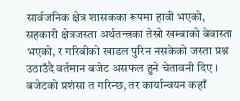सार्वजनिक क्षेत्र शासकका रूपमा हावी भएको, सहकारी क्षेत्रजस्ता अर्थतन्त्रका तेस्रो खम्बाको बेवास्ता भएको, र गरिबीको खाडल पुरिन नसकेको जस्ता प्रश्न उठाउँदै वर्तमान बजेट असफल हुने चेतावनी दिए । बजेटको प्रशंसा त गरिन्छ, तर कार्यान्वयन कहाँ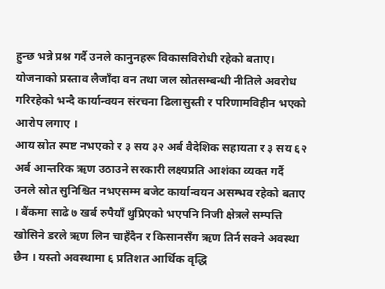हुन्छ भन्ने प्रश्न गर्दै उनले कानुनहरू विकासविरोधी रहेको बताए। योजनाको प्रस्ताव लैजाँदा वन तथा जल स्रोतसम्बन्धी नीतिले अवरोध गरिरहेको भन्दै कार्यान्वयन संरचना ढिलासुस्ती र परिणामविहीन भएको आरोप लगाए ।
आय स्रोत स्पष्ट नभएको र ३ सय ३२ अर्ब वैदेशिक सहायता र ३ सय ६२ अर्ब आन्तरिक ऋण उठाउने सरकारी लक्ष्यप्रति आशंका व्यक्त गर्दै उनले स्रोत सुनिश्चित नभएसम्म बजेट कार्यान्वयन असम्भव रहेको बताए । बैंकमा साढे ७ खर्ब रुपैयाँ थुप्रिएको भएपनि निजी क्षेत्रले सम्पत्ति खोसिने डरले ऋण लिन चाहँदैन र किसानसँग ऋण तिर्न सक्ने अवस्था छैन । यस्तो अवस्थामा ६ प्रतिशत आर्थिक वृद्धि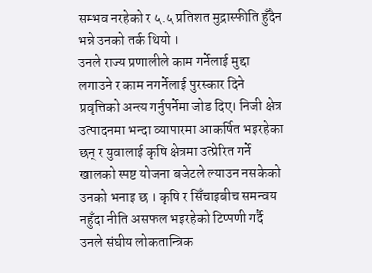सम्भव नरहेको र ५.५ प्रतिशत मुद्रास्फीति हुँदैन भन्ने उनको तर्क थियो ।
उनले राज्य प्रणालीले काम गर्नेलाई मुद्दा लगाउने र काम नगर्नेलाई पुरस्कार दिने प्रवृत्तिको अन्त्य गर्नुपर्नेमा जोड दिए। निजी क्षेत्र उत्पादनमा भन्दा व्यापारमा आकर्षित भइरहेका छन् र युवालाई कृषि क्षेत्रमा उत्प्रेरित गर्ने खालको स्पष्ट योजना बजेटले ल्याउन नसकेको उनको भनाइ छ । कृषि र सिँचाइबीच समन्वय नहुँदा नीति असफल भइरहेको टिप्पणी गर्दै उनले संघीय लोकतान्त्रिक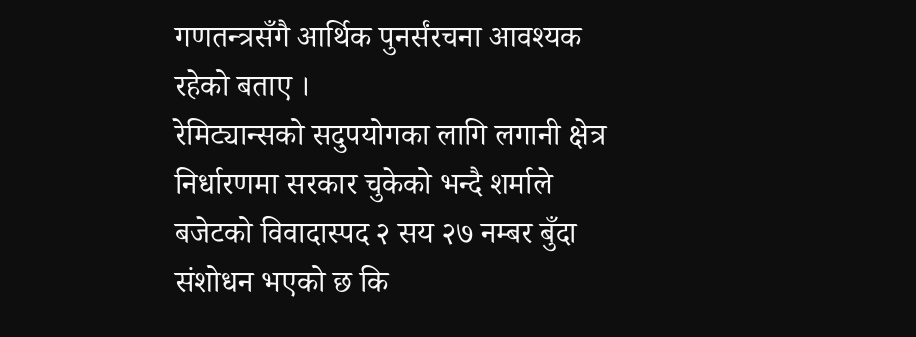गणतन्त्रसँगै आर्थिक पुनर्संरचना आवश्यक रहेको बताए ।
रेमिट्यान्सको सदुपयोगका लागि लगानी क्षेत्र निर्धारणमा सरकार चुकेको भन्दै शर्माले बजेटको विवादास्पद २ सय २७ नम्बर बुँदा संशोधन भएको छ कि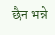छैन भन्ने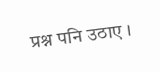प्रश्न पनि उठाए ।